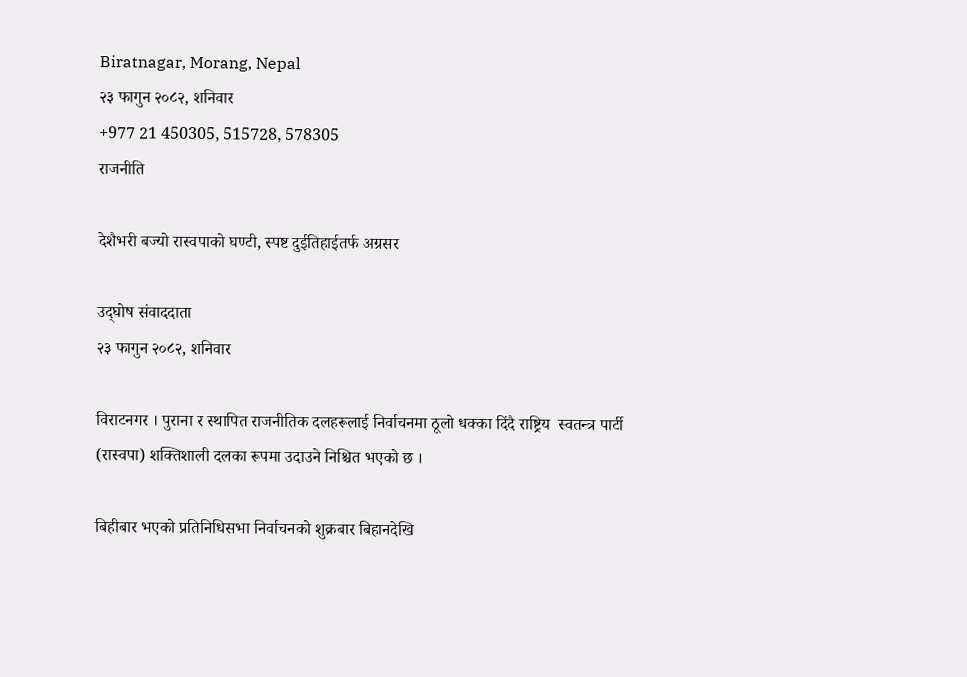Biratnagar, Morang, Nepal
२३ फागुन २०८२, शनिवार
+977 21 450305, 515728, 578305
राजनीति

देशैभरी बज्यो रास्वपाको घण्टी, स्पष्ट दुईतिहाईतर्फ अग्रसर

उद्‌घोष संवाददाता
२३ फागुन २०८२, शनिवार

विराटनगर । पुराना र स्थापित राजनीतिक दलहरूलाई निर्वाचनमा ठूलो धक्का दिंदै राष्ट्रिय  स्वतन्त्र पार्टी (रास्वपा) शक्तिशाली दलका रूपमा उदाउने निश्चित भएको छ ।

बिहीबार भएको प्रतिनिधिसभा निर्वाचनको शुक्रबार बिहानदेखि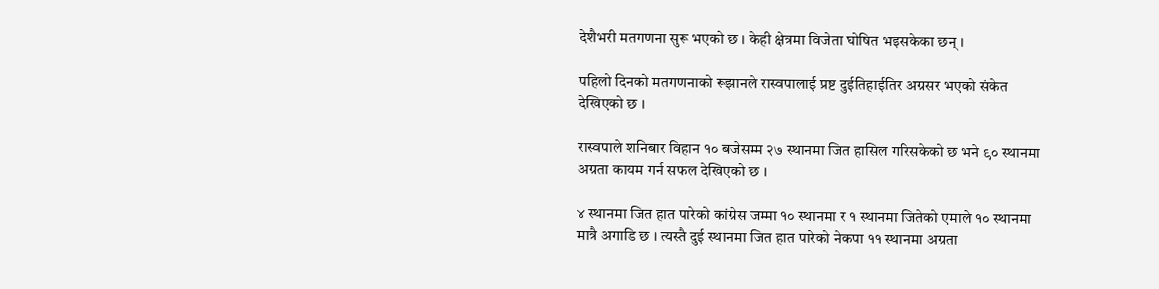देशैभरी मतगणना सुरू भएको छ । केही क्षेत्रमा विजेता घोषित भइसकेका छन् ।

पहिलो दिनको मतगणनाको रूझानले रास्वपालाई प्रष्ट दुईतिहाईतिर अग्रसर भएको संकेत देखिएको छ ।

रास्वपाले शनिबार विहान १० बजेसम्म २७ स्थानमा जित हासिल गरिसकेको छ भने ९० स्थानमा अग्रता कायम गर्न सफल देखिएको छ ।

४ स्थानमा जित हात पारेको कांग्रेस जम्मा १० स्थानमा र १ स्थानमा जितेको एमाले १० स्थानमा मात्रै अगाडि छ । त्यस्तै दुई स्थानमा जित हात पारेको नेकपा ११ स्थानमा अग्रता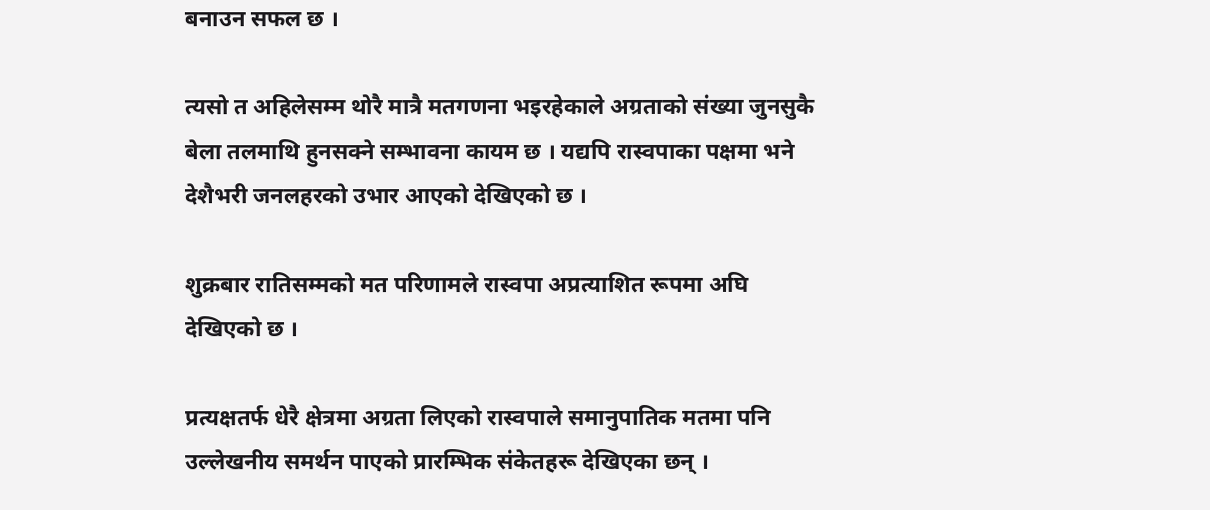बनाउन सफल छ ।

त्यसो त अहिलेसम्म थोरै मात्रै मतगणना भइरहेकाले अग्रताको संख्या जुनसुकै बेला तलमाथि हुनसक्ने सम्भावना कायम छ । यद्यपि रास्वपाका पक्षमा भने देशैभरी जनलहरको उभार आएको देखिएको छ ।

शुक्रबार रातिसम्मको मत परिणामले रास्वपा अप्रत्याशित रूपमा अघि देखिएको छ ।

प्रत्यक्षतर्फ धेरै क्षेत्रमा अग्रता लिएको रास्वपाले समानुपातिक मतमा पनि उल्लेखनीय समर्थन पाएको प्रारम्भिक संकेतहरू देखिएका छन् ।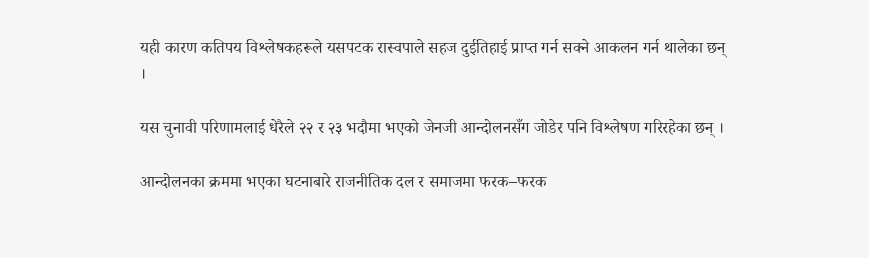यही कारण कतिपय विश्लेषकहरूले यसपटक रास्वपाले सहज दुईतिहाई प्राप्त गर्न सक्ने आकलन गर्न थालेका छन् ।

यस चुनावी परिणामलाई धेरैले २२ र २३ भदौमा भएको जेनजी आन्दोलनसँग जोडेर पनि विश्लेषण गरिरहेका छन् ।

आन्दोलनका क्रममा भएका घटनाबारे राजनीतिक दल र समाजमा फरक–फरक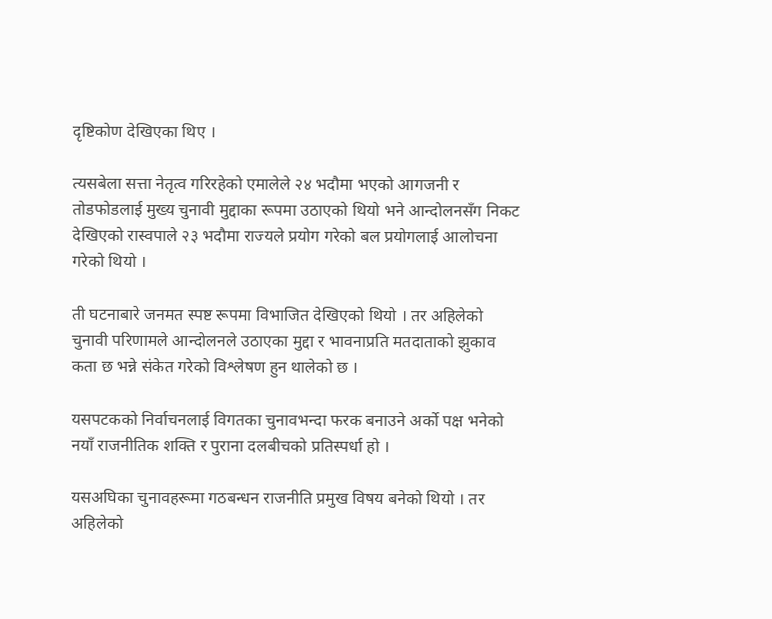दृष्टिकोण देखिएका थिए ।

त्यसबेला सत्ता नेतृत्व गरिरहेको एमालेले २४ भदौमा भएको आगजनी र तोडफोडलाई मुख्य चुनावी मुद्दाका रूपमा उठाएको थियो भने आन्दोलनसँग निकट देखिएको रास्वपाले २३ भदौमा राज्यले प्रयोग गरेको बल प्रयोगलाई आलोचना गरेको थियो ।

ती घटनाबारे जनमत स्पष्ट रूपमा विभाजित देखिएको थियो । तर अहिलेको चुनावी परिणामले आन्दोलनले उठाएका मुद्दा र भावनाप्रति मतदाताको झुकाव कता छ भन्ने संकेत गरेको विश्लेषण हुन थालेको छ ।

यसपटकको निर्वाचनलाई विगतका चुनावभन्दा फरक बनाउने अर्को पक्ष भनेको नयाँ राजनीतिक शक्ति र पुराना दलबीचको प्रतिस्पर्धा हो ।

यसअघिका चुनावहरूमा गठबन्धन राजनीति प्रमुख विषय बनेको थियो । तर अहिलेको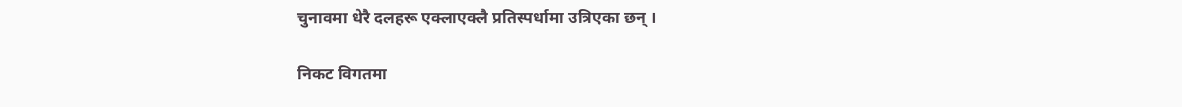चुनावमा धेरै दलहरू एक्लाएक्लै प्रतिस्पर्धामा उत्रिएका छन् ।

निकट विगतमा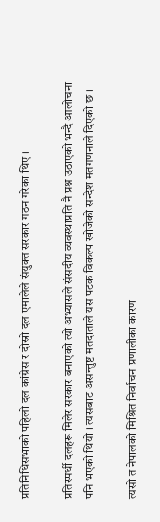प्रतिनिधिसभाको पहिलो दल कांग्रेस र दोस्रो दल एमालेले संयुक्त सरकार गठन गरेका थिए ।

प्रतिस्पर्धी दलहरू मिलेर सरकार बनाएको त्यो अभ्यासले संसदीय व्यवस्थाप्रति नै प्रश्न उठाएको भन्दै आलोचना पनि भएको थियो । त्यसबाट असन्तुष्ट मतदाताले यस पटक विकल्प खोजेको सन्देश मतगणनाले दिएको छ ।

त्यसो त नेपालको मिश्रित निर्वाचन प्रणालीका कारण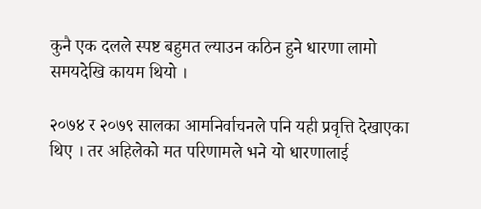कुनै एक दलले स्पष्ट बहुमत ल्याउन कठिन हुने धारणा लामो समयदेखि कायम थियो ।

२०७४ र २०७९ सालका आमनिर्वाचनले पनि यही प्रवृत्ति देखाएका थिए । तर अहिलेको मत परिणामले भने यो धारणालाई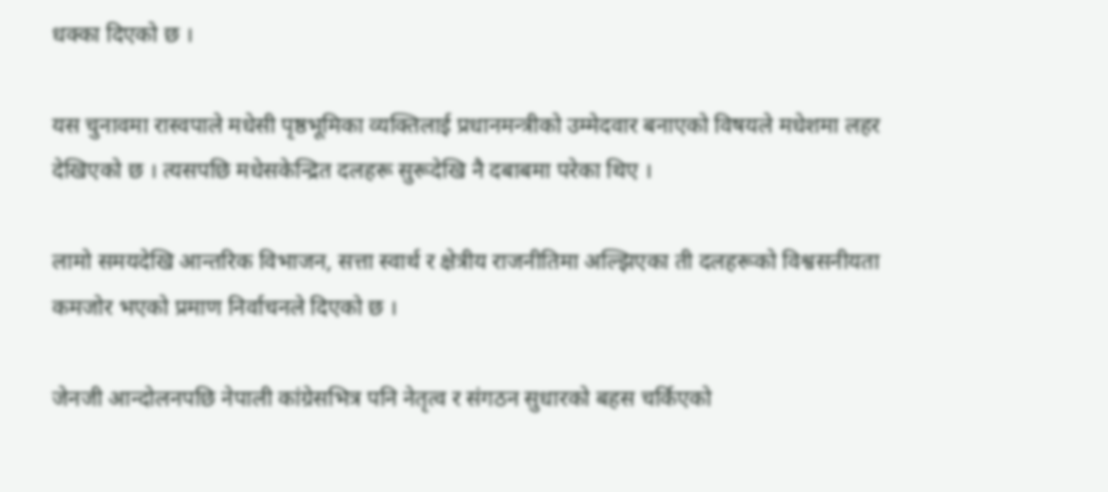धक्का दिएको छ ।

यस चुनावमा रास्वपाले मधेसी पृष्ठभूमिका व्यक्तिलाई प्रधानमन्त्रीको उम्मेदवार बनाएको विषयले मधेशमा लहर देखिएको छ । त्यसपछि मधेसकेन्द्रित दलहरू सुरूदेखि नै दबाबमा परेका थिए ।

लामो समयदेखि आन्तरिक विभाजन, सत्ता स्वार्थ र क्षेत्रीय राजनीतिमा अल्झिएका ती दलहरूको विश्वसनीयता कमजोर भएको प्रमाण निर्वाचनले दिएको छ ।

जेनजी आन्दोलनपछि नेपाली कांग्रेसभित्र पनि नेतृत्व र संगठन सुधारको बहस चर्किएको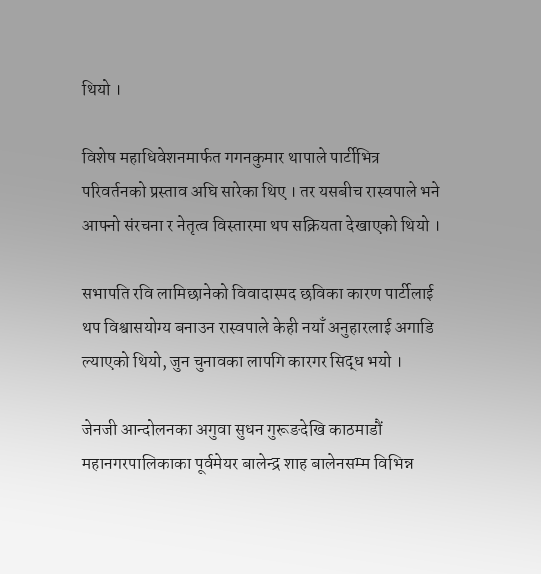थियो ।

विशेष महाधिवेशनमार्फत गगनकुमार थापाले पार्टीभित्र परिवर्तनको प्रस्ताव अघि सारेका थिए । तर यसबीच रास्वपाले भने आफ्नो संरचना र नेतृत्व विस्तारमा थप सक्रियता देखाएको थियो ।

सभापति रवि लामिछानेको विवादास्पद छविका कारण पार्टीलाई थप विश्वासयोग्य बनाउन रास्वपाले केही नयाँ अनुहारलाई अगाडि ल्याएको थियो, जुन चुनावका लापगि कारगर सिद्ध भयो ।

जेनजी आन्दोलनका अगुवा सुधन गुरूङदेखि काठमाडौं महानगरपालिकाका पूर्वमेयर बालेन्द्र शाह बालेनसम्म विभिन्न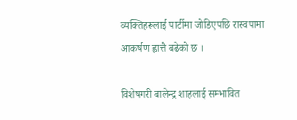व्यक्तिहरूलाई पार्टीमा जोडिएपछि रास्वपामा आकर्षण ह्वात्तै बढेको छ ।

विशेषगरी बालेन्द्र शाहलाई सम्भावित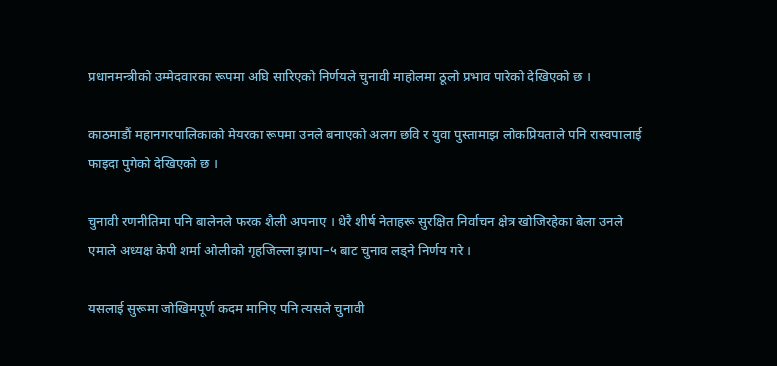प्रधानमन्त्रीको उम्मेदवारका रूपमा अघि सारिएको निर्णयले चुनावी माहोलमा ठूलो प्रभाव पारेको देखिएको छ ।

काठमाडौं महानगरपालिकाको मेयरका रूपमा उनले बनाएको अलग छवि र युवा पुस्तामाझ लोकप्रियताले पनि रास्वपालाई फाइदा पुगेको देखिएको छ ।

चुनावी रणनीतिमा पनि बालेनले फरक शैली अपनाए । धेरै शीर्ष नेताहरू सुरक्षित निर्वाचन क्षेत्र खोजिरहेका बेला उनले एमाले अध्यक्ष केपी शर्मा ओलीको गृहजिल्ला झापा–५ बाट चुनाव लड्ने निर्णय गरे ।

यसलाई सुरूमा जोखिमपूर्ण कदम मानिए पनि त्यसले चुनावी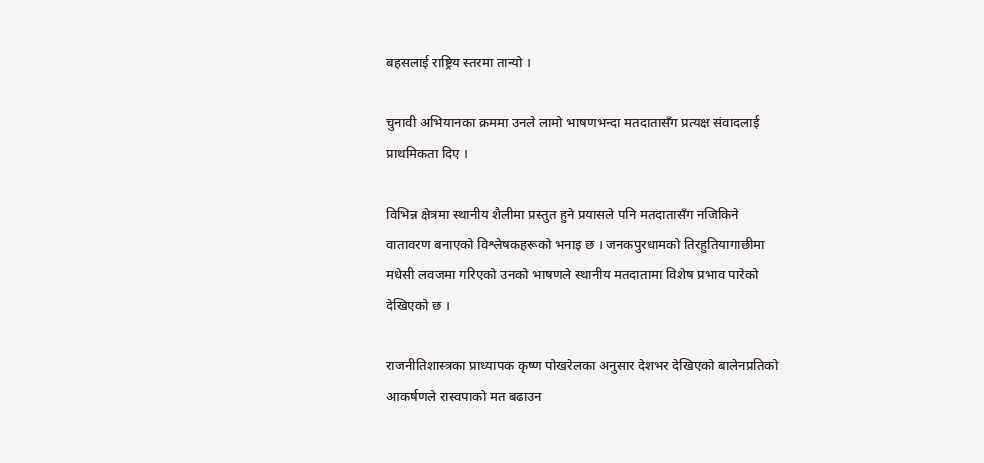बहसलाई राष्ट्रिय स्तरमा तान्यो ।

चुनावी अभियानका क्रममा उनले लामो भाषणभन्दा मतदातासँग प्रत्यक्ष संवादलाई प्राथमिकता दिए ।

विभिन्न क्षेत्रमा स्थानीय शैलीमा प्रस्तुत हुने प्रयासले पनि मतदातासँग नजिकिने वातावरण बनाएको विश्लेषकहरूको भनाइ छ । जनकपुरधामको तिरहुतियागाछीमा मधेसी लवजमा गरिएको उनको भाषणले स्थानीय मतदातामा विशेष प्रभाव पारेको देखिएको छ ।

राजनीतिशास्त्रका प्राध्यापक कृष्ण पोखरेलका अनुसार देशभर देखिएको बालेनप्रतिको आकर्षणले रास्वपाको मत बढाउन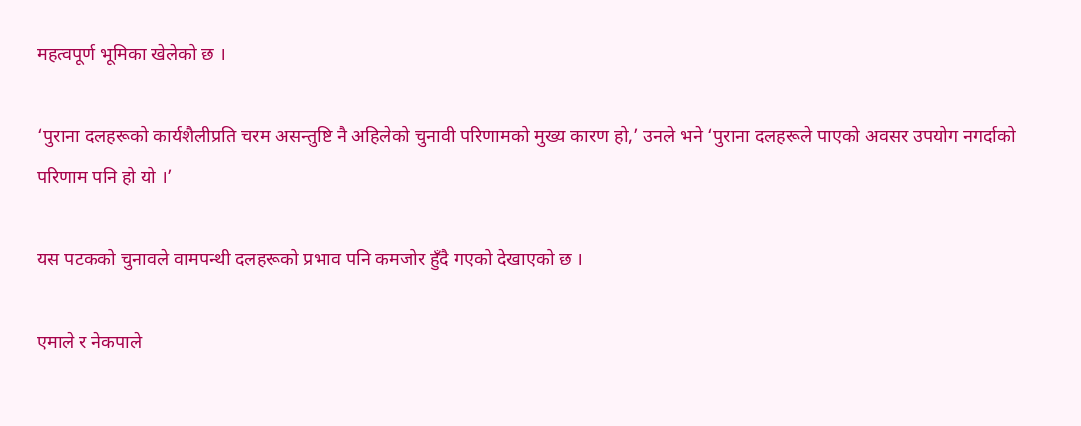महत्वपूर्ण भूमिका खेलेको छ ।

‘पुराना दलहरूको कार्यशैलीप्रति चरम असन्तुष्टि नै अहिलेको चुनावी परिणामको मुख्य कारण हो,’ उनले भने ‘पुराना दलहरूले पाएको अवसर उपयोग नगर्दाको परिणाम पनि हो यो ।’

यस पटकको चुनावले वामपन्थी दलहरूको प्रभाव पनि कमजोर हुँदै गएको देखाएको छ ।

एमाले र नेकपाले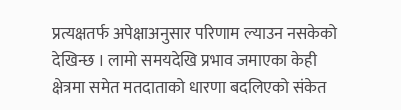प्रत्यक्षतर्फ अपेक्षाअनुसार परिणाम ल्याउन नसकेको देखिन्छ । लामो समयदेखि प्रभाव जमाएका केही क्षेत्रमा समेत मतदाताको धारणा बदलिएको संकेत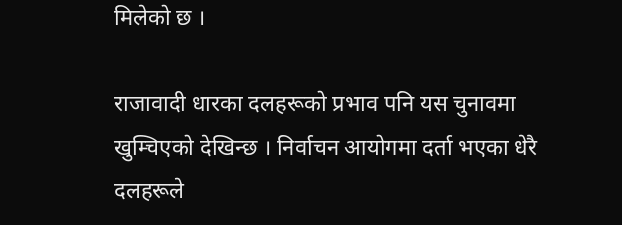मिलेको छ ।

राजावादी धारका दलहरूको प्रभाव पनि यस चुनावमा खुम्चिएको देखिन्छ । निर्वाचन आयोगमा दर्ता भएका धेरै दलहरूले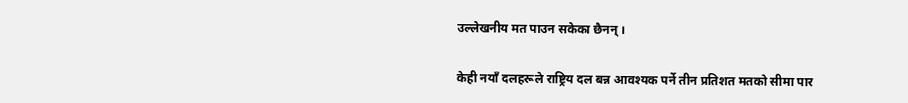उल्लेखनीय मत पाउन सकेका छैनन् ।

केही नयाँ दलहरूले राष्ट्रिय दल बन्न आवश्यक पर्ने तीन प्रतिशत मतको सीमा पार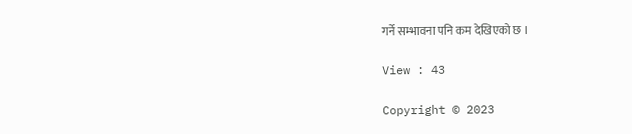गर्ने सम्भावना पनि कम देखिएको छ ।

View : 43

Copyright © 2023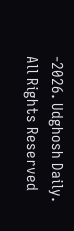-2026. Udghosh Daily. All Rights Reserved